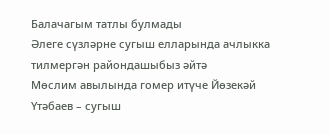Балачагым татлы булмады
Әлеге сүзләрне сугыш елларында ачлыкка тилмергән райондашыбыз әйтә
Мөслим авылында гомер итүче Йөзекәй Үтәбаев – сугыш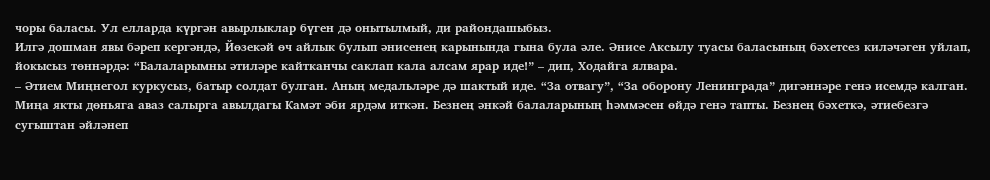чоры баласы. Ул елларда күргән авырлыклар бүген дә онытылмый, ди райондашыбыз.
Илгә дошман явы бәреп кергәндә, Йөзекәй өч айлык булып әнисенең карынында гына була әле. Әнисе Аксылу туасы баласының бәхетсез киләчәген уйлап, йокысыз төннәрдә: “Балаларымны әтиләре кайтканчы саклап кала алсам ярар иде!” – дип, Ходайга ялвара.
– Әтием Миңнегол куркусыз, батыр солдат булган. Аның медальләре дә шактый иде. “За отвагу”, “За оборону Ленинграда” дигәннәре генә исемдә калган. Миңа якты дөньяга аваз салырга авылдагы Камәт әби ярдәм иткән. Безнең әнкәй балаларының һәммәсен өйдә генә тапты. Безнең бәхеткә, әтиебезгә сугыштан әйләнеп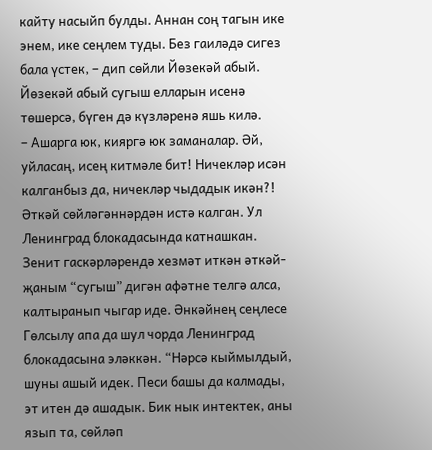кайту насыйп булды. Аннан соң тагын ике энем, ике сеңлем туды. Без гаиләдә сигез бала үстек, – дип сөйли Йөзекәй абый.
Йөзекәй абый сугыш елларын исенә төшерсә, бүген дә күзләренә яшь килә.
– Ашарга юк, кияргә юк заманалар. Әй, уйласаң, исең китмәле бит! Ничекләр исән калганбыз да, ничекләр чыдадык икән?! Әткәй сөйләгәннәрдән истә калган. Ул Ленинград блокадасында катнашкан. Зенит гаскәрләрендә хезмәт иткән әткәй-җаным “сугыш” дигән афәтне телгә алса, калтыранып чыгар иде. Әнкәйнең сеңлесе Гөлсылу апа да шул чорда Ленинград блокадасына эләккән. “Нәрсә кыймылдый, шуны ашый идек. Песи башы да калмады, эт итен дә ашадык. Бик нык интектек, аны язып та, сөйләп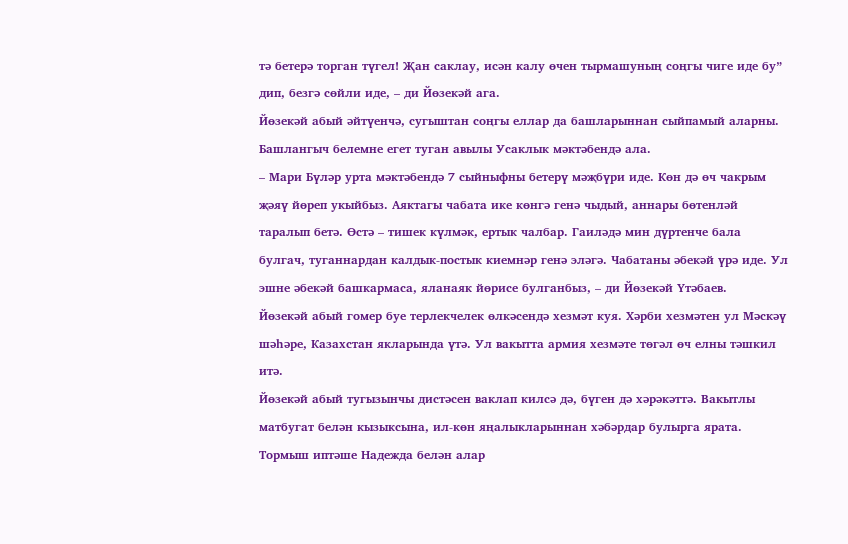тә бетерә торган түгел! Җан саклау, исән калу өчен тырмашуның соңгы чиге иде бу” дип, безгә сөйли иде, – ди Йөзекәй ага.
Йөзекәй абый әйтүенчә, сугыштан соңгы еллар да башларыннан сыйпамый аларны. Башлангыч белемне егет туган авылы Усаклык мәктәбендә ала.
– Мари Бүләр урта мәктәбендә 7 сыйныфны бетерү мәҗбүри иде. Көн дә өч чакрым җәяү йөреп укыйбыз. Аяктагы чабата ике көнгә генә чыдый, аннары бөтенләй таралып бетә. Өстә – тишек күлмәк, ертык чалбар. Гаиләдә мин дүртенче бала булгач, туганнардан калдык-постык киемнәр генә эләгә. Чабатаны әбекәй үрә иде. Ул эшне әбекәй башкармаса, яланаяк йөрисе булганбыз, – ди Йөзекәй Үтәбаев.
Йөзекәй абый гомер буе терлекчелек өлкәсендә хезмәт куя. Хәрби хезмәтен ул Мәскәү шәһәре, Казахстан якларында үтә. Ул вакытта армия хезмәте төгәл өч елны тәшкил итә.
Йөзекәй абый тугызынчы дистәсен ваклап килсә дә, бүген дә хәрәкәттә. Вакытлы матбугат белән кызыксына, ил-көн яңалыкларыннан хәбәрдар булырга ярата. Тормыш иптәше Надежда белән алар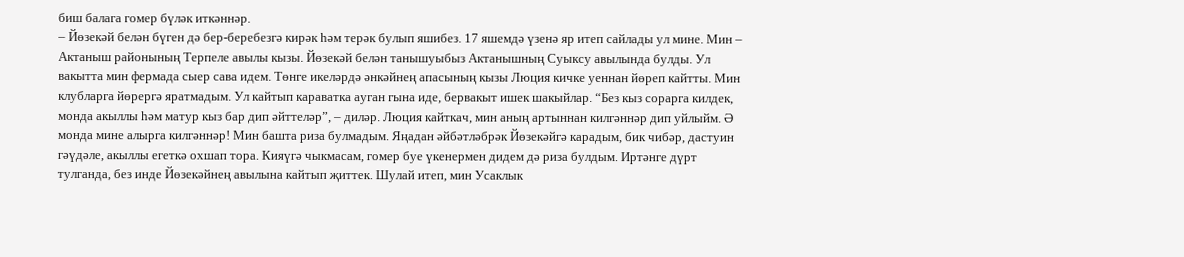биш балага гомер бүләк иткәннәр.
– Йөзекәй белән бүген дә бер-беребезгә кирәк һәм терәк булып яшибез. 17 яшемдә үзенә яр итеп сайлады ул мине. Мин – Актаныш районының Терпеле авылы кызы. Йөзекәй белән танышуыбыз Актанышның Суыксу авылында булды. Ул вакытта мин фермада сыер сава идем. Төнге икеләрдә әнкәйнең апасының кызы Люция кичке уеннан йөреп кайтты. Мин клубларга йөрергә яратмадым. Ул кайтып караватка ауган гына иде, бервакыт ишек шакыйлар. “Без кыз сорарга килдек, монда акыллы һәм матур кыз бар дип әйттеләр”, – диләр. Люция кайткач, мин аның артыннан килгәннәр дип уйлыйм. Ә монда мине алырга килгәннәр! Мин башта риза булмадым. Яңадан әйбәтләбрәк Йөзекәйгә карадым, бик чибәр, дастуин гәүдәле, акыллы егеткә охшап тора. Кияүгә чыкмасам, гомер буе үкенермен дидем дә риза булдым. Иртәнге дүрт тулганда, без инде Йөзекәйнең авылына кайтып җиттек. Шулай итеп, мин Усаклык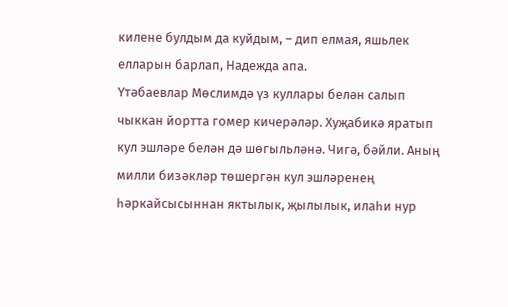килене булдым да куйдым, – дип елмая, яшьлек елларын барлап, Надежда апа.
Үтәбаевлар Мөслимдә үз куллары белән салып чыккан йортта гомер кичерәләр. Хуҗабикә яратып кул эшләре белән дә шөгыльләнә. Чигә, бәйли. Аның милли бизәкләр төшергән кул эшләренең һәркайсысыннан яктылык, җылылык, илаһи нур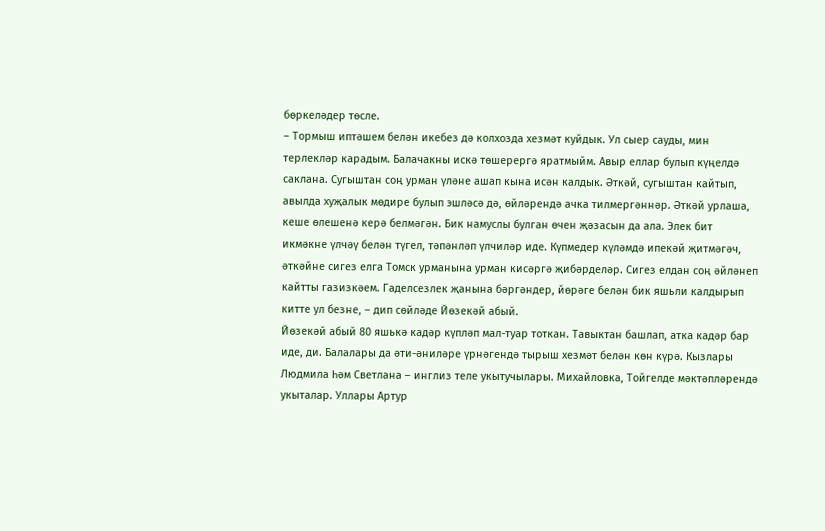бөркеләдер төсле.
– Тормыш иптәшем белән икебез дә колхозда хезмәт куйдык. Ул сыер сауды, мин терлекләр карадым. Балачакны искә төшерергә яратмыйм. Авыр еллар булып күңелдә саклана. Сугыштан соң урман үләне ашап кына исән калдык. Әткәй, сугыштан кайтып, авылда хуҗалык мөдире булып эшләсә дә, өйләрендә ачка тилмергәннәр. Әткәй урлаша, кеше өлешенә керә белмәгән. Бик намуслы булган өчен җәзасын да ала. Элек бит икмәкне үлчәү белән түгел, тәпәнләп үлчиләр иде. Күпмедер күләмдә ипекәй җитмәгәч, әткәйне сигез елга Томск урманына урман кисәргә җибәрделәр. Сигез елдан соң әйләнеп кайтты газизкәем. Гаделсезлек җанына бәргәндер, йөрәге белән бик яшьли калдырып китте ул безне, – дип сөйләде Йөзекәй абый.
Йөзекәй абый 80 яшькә кадәр күпләп мал-туар тоткан. Тавыктан башлап, атка кадәр бар иде, ди. Балалары да әти-әниләре үрнәгендә тырыш хезмәт белән көн күрә. Кызлары Людмила һәм Светлана – инглиз теле укытучылары. Михайловка, Тойгелде мәктәпләрендә укыталар. Уллары Артур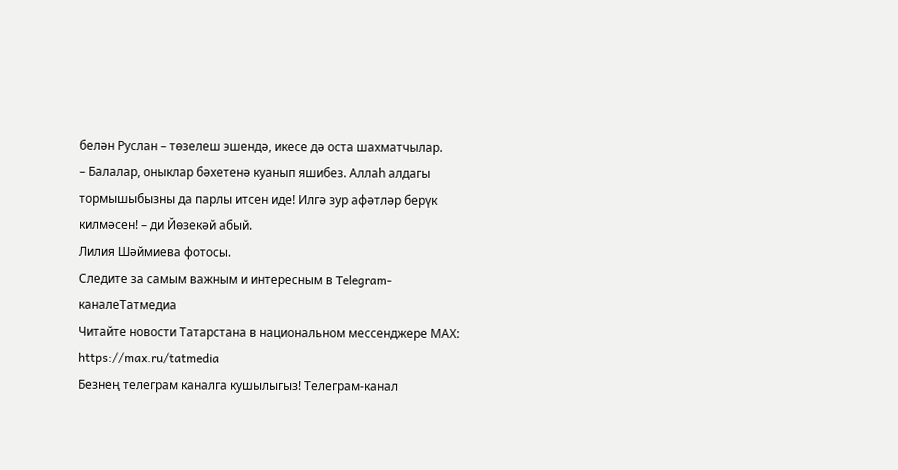белән Руслан – төзелеш эшендә, икесе дә оста шахматчылар.
– Балалар, оныклар бәхетенә куанып яшибез. Аллаһ алдагы тормышыбызны да парлы итсен иде! Илгә зур афәтләр берүк килмәсен! – ди Йөзекәй абый.
Лилия Шәймиева фотосы.
Следите за самым важным и интересным в Telegram-каналеТатмедиа
Читайте новости Татарстана в национальном мессенджере MАХ: https://max.ru/tatmedia
Безнең телеграм каналга кушылыгыз! Телеграм-канал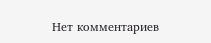Нет комментариев